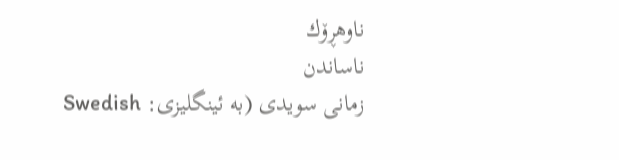ناوهڕۆك
ناساندن
زمانی سویدی (بە ئینگلیزی: Swedish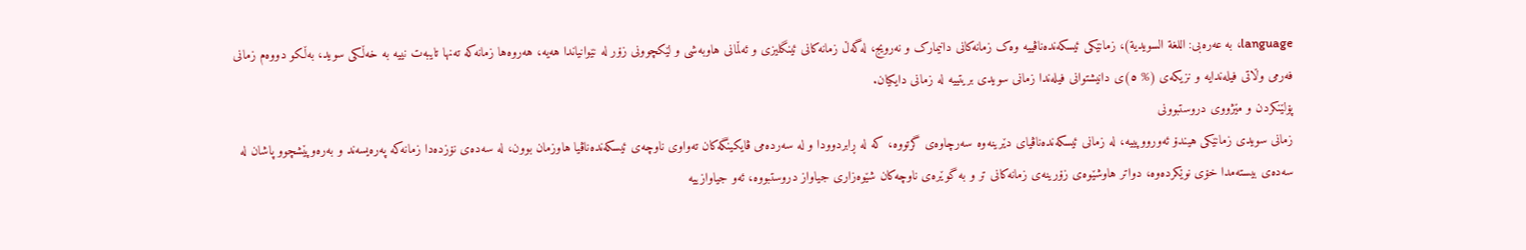language، بە عەرەبی: اللغة السویدیة)، زمانێکی ئیسکەندەناڤییە وەک زمانەکانی دانیمارک و نەرویج، لەگەڵ زمانەکانی ئینگلیزی و ئەڵمانی هاوبەشی و لێكچوونی زۆر لە نێوانیاندا هەیە، هەروەها زمانەکە تەنها تایبەت نییە بە خەڵکی سوید، بەڵکو دووەم زمانی فەرمی وڵاتی فیلەندایە و نزیکەی (% ٥)ی دانیشتوانی فیلەندا زمانی سویدی بریتییە لە زمانی دایکیان.
پۆلێنکردن و مێژووی دروستبوونی
زمانی سویدی زمانێکی هیندۆ ئەورووپییە، لە زمانی ئیسکەندەناڤیای دێرینەوە سەرچاوەی گرتووە، کە لە ڕابردوودا و لە سەردەمی ڤایکینگەکان تەواوی ناوچەی ئیسکەندەناڤیا هاوزمان بوون، لە سەدەی نۆزدەدا زمانەکە پەرەیسەند و بەرەوپێشچوو پاشان لە سەدەی بیستەمدا خۆی نوێکردەوە، دواتر هاوشێوەی زۆرینەی زمانەکانی تر و بە گوێرەی ناوچەکان شێوەزاری جیاواز دروستبووە، ئەو جیاوازییە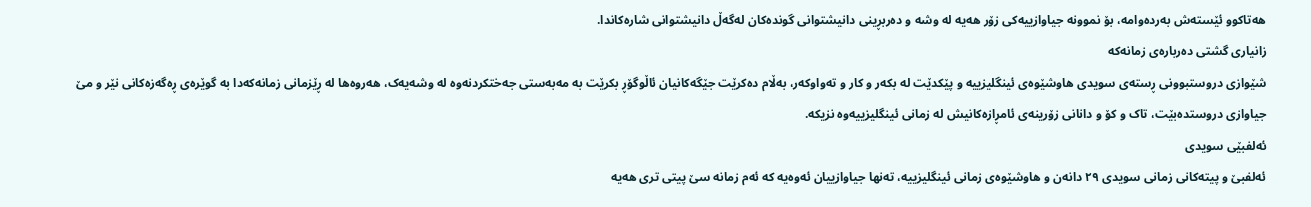هەتاکوو ئێستەش بەردەوامە، بۆ نموونە جیاوازییەکی زۆر هەیە لە وشە و دەربڕینی دانیشتوانی گوندەکان لەگەڵ دانیشتوانی شارەکاندا.
زانیاری گشتی دەربارەی زمانەکە
شێوازی دروستبوونی ڕستەی سویدی هاوشێوەی ئینگلیزییە و پێكدێت لە بکەر و کار و تەواوکەر، بەڵام دەکرێت جێگەکانیان ئاڵوگۆڕ بکرێت بە مەبەستی جەختکردنەوە لە وشەیەک، هەروەها لە ڕێزمانی زمانەکەدا بە گوێرەی ڕەگەزەکانی نێر و مێ جیاوازی دروستدەبێت، تاک و کۆ و دانانی زۆرینەی ئامڕازەکانیش لە زمانی ئینگلیزییەوە نزیکە.
ئەلفبێی سویدی
ئەلفبێ و پیتەکانی زمانی سویدی ٢٩ دانەن و هاوشێوەی زمانی ئینگلیزییە، تەنها جیاوازییان ئەوەیە کە ئەم زمانە سێ پیتی تری هەیە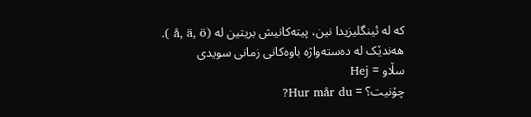کە لە ئینگلیزیدا نین، پیتەکانیش بریتین لە (å, ä, ö ).
هەندێک لە دەستەواژە باوەکانی زمانی سویدی
سڵاو = Hej
چۆنیت؟ = Hur mår du?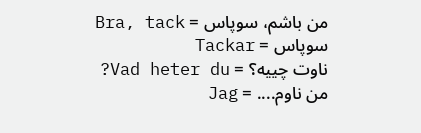من باشم، سوپاس = Bra, tack
سوپاس = Tackar
ناوت چییە؟ = Vad heter du?
من ناوم.... = Jag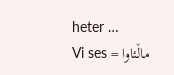heter …
ماڵئاوا = Vi ses